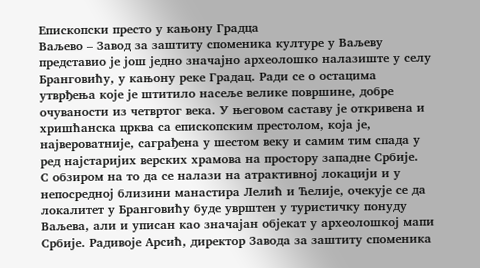Епископски престо у кањону Градца
Ваљево – Завод за заштиту споменика културе у Ваљеву представио је још једно значајно археолошко налазиште у селу Бранговићу, у кањону реке Градац. Ради се о остацима утврђења које је штитило насеље велике површине, добре очуваности из четвртог века. У његовом саставу је откривена и хришћанска црква са епископским престолом, која је, највероватније, саграђена у шестом веку и самим тим спада у ред најстаријих верских храмова на простору западне Србије.
С обзиром на то да се налази на атрактивној локацији и у непосредној близини манастира Лелић и Ћелије, очекује се да локалитет у Бранговићу буде уврштен у туристичку понуду Ваљева, али и уписан као значајан објекат у археолошкој мапи Србије. Радивоје Арсић, директор Завода за заштиту споменика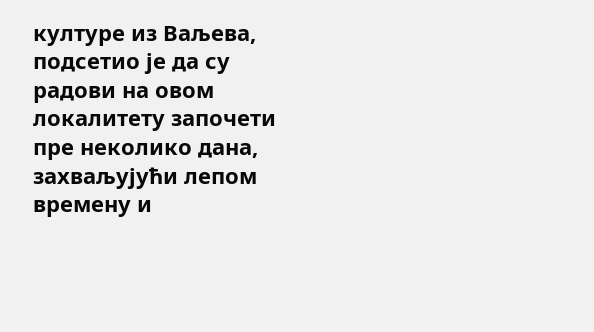културе из Ваљева, подсетио је да су радови на овом локалитету започети пре неколико дана, захваљујући лепом времену и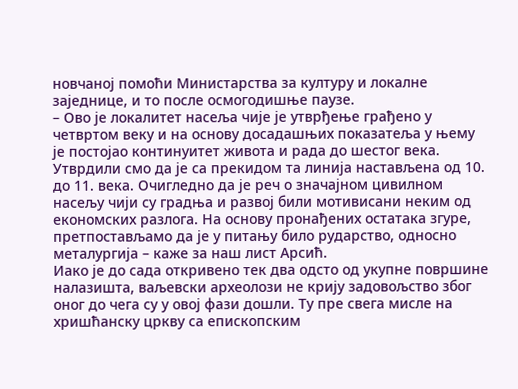новчаној помоћи Министарства за културу и локалне заједнице, и то после осмогодишње паузе.
– Ово је локалитет насеља чије је утврђење грађено у четвртом веку и на основу досадашњих показатеља у њему је постојао континуитет живота и рада до шестог века. Утврдили смо да је са прекидом та линија настављена од 10. до 11. века. Очигледно да је реч о значајном цивилном насељу чији су градња и развој били мотивисани неким од економских разлога. На основу пронађених остатака згуре, претпостављамо да је у питању било рударство, односно металургија – каже за наш лист Арсић.
Иако је до сада откривено тек два одсто од укупне површине налазишта, ваљевски археолози не крију задовољство због оног до чега су у овој фази дошли. Ту пре свега мисле на хришћанску цркву са епископским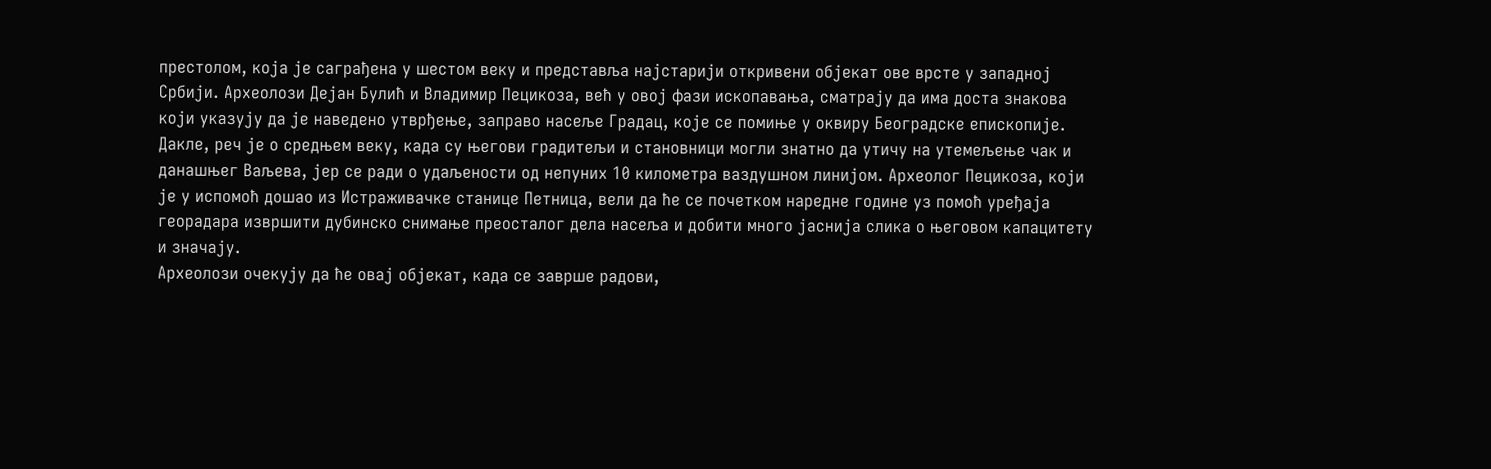престолом, која је саграђена у шестом веку и представља најстарији откривени објекат ове врсте у западној Србији. Археолози Дејан Булић и Владимир Пецикоза, већ у овој фази ископавања, сматрају да има доста знакова који указују да је наведено утврђење, заправо насеље Градац, које се помиње у оквиру Београдске епископије. Дакле, реч је о средњем веку, када су његови градитељи и становници могли знатно да утичу на утемељење чак и данашњег Ваљева, јер се ради о удаљености од непуних 10 километра ваздушном линијом. Археолог Пецикоза, који је у испомоћ дошао из Истраживачке станице Петница, вели да ће се почетком наредне године уз помоћ уређаја георадара извршити дубинско снимање преосталог дела насеља и добити много јаснија слика о његовом капацитету и значају.
Археолози очекују да ће овај објекат, када се заврше радови,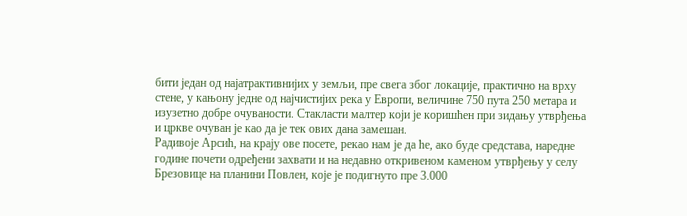бити један од најатрактивнијих у земљи, пре свега због локације, практично на врху стене, у кањону једне од најчистијих река у Европи, величине 750 пута 250 метара и изузетно добре очуваности. Стакласти малтер који је коришћен при зидању утврђења и цркве очуван је као да је тек ових дана замешан.
Радивоје Арсић, на крају ове посете, рекао нам је да ће, ако буде средстава, наредне године почети одређени захвати и на недавно откривеном каменом утврђењу у селу Брезовице на планини Повлен, које је подигнуто пре 3.000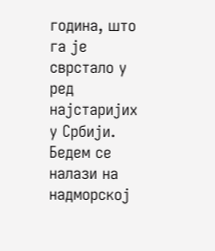година, што га је сврстало у ред најстаријих у Србији. Бедем се налази на надморској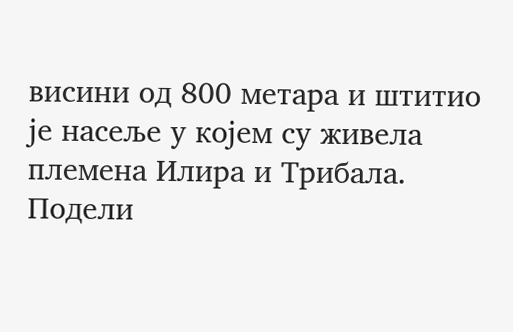висини од 800 метара и штитио је насеље у којем су живела племена Илира и Трибала.
Подели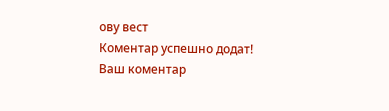ову вест
Комeнтар успeшно додат!
Ваш комeнтар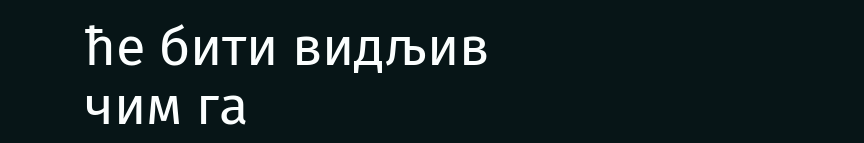ћe бити видљив чим га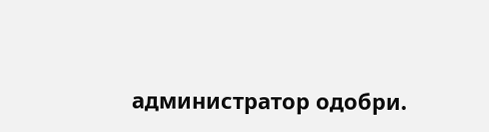администратор одобри.